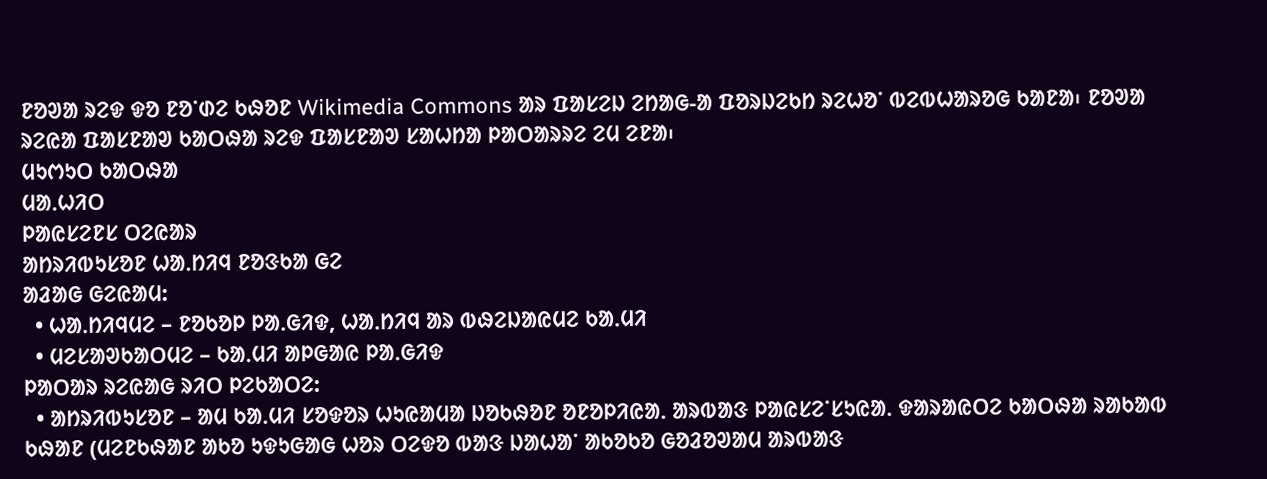ᱱᱚᱣᱟ ᱨᱮᱫ ᱫᱚ ᱱᱚᱸᱰᱮ ᱠᱷᱚᱱ Wikimedia Commons ᱟᱨ ᱯᱟᱥᱮᱡ ᱮᱴᱟᱜ-ᱟ ᱯᱚᱨᱡᱮᱠᱴ ᱨᱮᱦᱚᱸ ᱵᱮᱵᱦᱟᱨᱚᱜ ᱠᱟᱱᱟ᱾ ᱱᱚᱣᱟ ᱨᱮᱭᱟ ᱯᱟᱥᱱᱟᱣ ᱠᱟᱛᱷᱟ ᱨᱮᱫ ᱯᱟᱥᱱᱟᱣ ᱥᱟᱦᱴᱟ ᱞᱟᱛᱟᱨᱨᱮ ᱮᱢ ᱮᱱᱟ᱾
ᱢᱩᱬᱩᱛ ᱠᱟᱛᱷᱟ
ᱢᱟᱹᱦᱤᱛ
ᱞᱟᱭᱥᱮᱱᱥ ᱛᱮᱭᱟᱨ
ᱟᱴᱨᱤᱵᱩᱥᱚᱱ ᱦᱟᱹᱴᱤᱧ ᱱᱚᱝᱠᱟ ᱜᱮ
ᱟᱲᱟᱜ ᱜᱮᱭᱟᱢ:
  • ᱦᱟᱹᱴᱤᱧᱢᱮ – ᱱᱚᱠᱚᱞ ᱞᱟᱹᱜᱤᱫ, ᱦᱟᱹᱴᱤᱧ ᱟᱨ ᱵᱷᱮᱡᱟᱭᱢᱮ ᱠᱟᱹᱢᱤ
  • ᱢᱮᱥᱟᱣᱠᱟᱛᱢᱮ – ᱠᱟᱹᱢᱤ ᱟᱞᱜᱟᱭ ᱞᱟᱹᱜᱤᱫ
ᱞᱟᱛᱟᱨ ᱨᱮᱭᱟᱜ ᱨᱤᱛ ᱞᱮᱠᱟᱛᱮ:
  • ᱟᱴᱨᱤᱵᱩᱥᱚᱱ – ᱟᱢ ᱠᱟᱹᱢᱤ ᱥᱚᱫᱚᱨ ᱦᱩᱭᱟᱢᱟ ᱡᱚᱠᱷᱚᱱ ᱚᱱᱚᱞᱤᱭᱟᱹ ᱟᱨᱵᱟᱝ ᱞᱟᱭᱥᱮᱸᱥᱩᱭᱟᱹ ᱫᱟᱨᱟᱭᱛᱮ ᱠᱟᱛᱷᱟ ᱨᱟᱠᱟᱵ ᱠᱷᱟᱱ (ᱢᱮᱱᱠᱷᱟᱱ ᱟᱠᱚ ᱩᱫᱩᱜᱟᱜ ᱦᱚᱨ ᱛᱮᱫᱚ ᱵᱟᱝ ᱡᱟᱦᱟᱸ ᱟᱠᱚᱠᱚ ᱜᱚᱲᱚᱣᱟᱢ ᱟᱨᱵᱟᱝ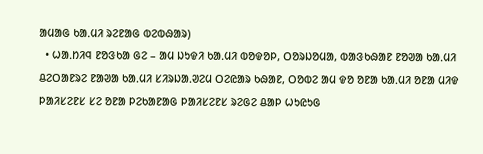ᱟᱢᱟᱜ ᱠᱟᱹᱢᱤ ᱨᱮᱱᱟᱜ ᱵᱮᱵᱷᱟᱨ)
  • ᱦᱟᱹᱴᱤᱧ ᱱᱚᱝᱠᱟ ᱜᱮ – ᱟᱢ ᱡᱩᱫᱤ ᱠᱟᱹᱢᱤ ᱵᱚᱫᱚᱞ, ᱛᱚᱨᱡᱚᱢᱟ, ᱵᱟᱝᱠᱷᱟᱱ ᱱᱚᱣᱟ ᱠᱟᱹᱢᱤ ᱪᱮᱛᱟᱱᱨᱮ ᱱᱟᱣᱟ ᱠᱟᱹᱢᱤ ᱥᱤᱨᱡᱟᱹᱣᱮᱢ ᱛᱮᱭᱟᱨ ᱠᱷᱟᱱ, ᱛᱚᱵᱮ ᱟᱢ ᱫᱚ ᱚᱱᱟ ᱠᱟᱹᱢᱤ ᱚᱱᱟ ᱢᱤᱫ ᱞᱟᱤᱥᱮᱱᱥ ᱥᱮ ᱚᱱᱟ ᱞᱮᱠᱟᱱᱟᱜ ᱞᱟᱤᱥᱮᱱᱥ ᱨᱮᱜᱮ ᱪᱟᱞ ᱦᱩᱭᱩᱜ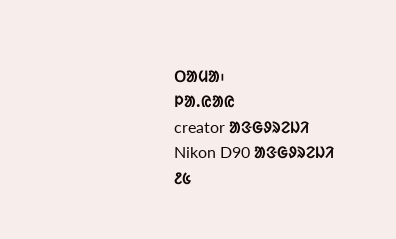ᱛᱟᱢᱟ᱾
ᱞᱟ.ᱭᱟᱭ
creator ᱟᱝᱜᱽᱨᱮᱡᱤ
Nikon D90 ᱟᱝᱜᱽᱨᱮᱡᱤ
᱒᱕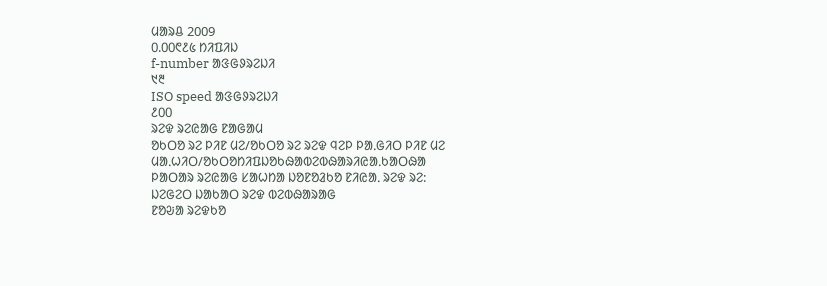ᱢᱟᱨᱪ 2009
᱐.᱐᱐᱖᱒᱕ ᱴᱤᱯᱤᱡ
f-number ᱟᱝᱜᱽᱨᱮᱡᱤ
᱑᱓
ISO speed ᱟᱝᱜᱽᱨᱮᱡᱤ
᱒᱐᱐
ᱨᱮᱫ ᱨᱮᱭᱟᱜ ᱱᱟᱜᱟᱢ
ᱚᱠᱛᱚ ᱨᱮ ᱞᱤᱱ ᱢᱮ/ᱚᱠᱛᱚ ᱨᱮ ᱨᱮᱫ ᱧᱮᱞ ᱞᱟᱹᱜᱤᱛ ᱞᱤᱱ ᱢᱮ
ᱢᱟᱹᱦᱤᱛ/ᱚᱠᱛᱚᱴᱤᱯᱡᱚᱠᱷᱟᱵᱮᱵᱷᱟᱨᱤᱭᱟᱹᱠᱟᱛᱷᱟ
ᱞᱟᱛᱟᱨ ᱨᱮᱭᱟᱜ ᱥᱟᱦᱴᱟ ᱡᱚᱱᱚᱲᱠᱚ ᱱᱤᱭᱟᱹ ᱨᱮᱫ ᱨᱮ:
ᱡᱮᱜᱮᱛ ᱡᱟᱠᱟᱛ ᱨᱮᱫ ᱵᱮᱵᱷᱟᱨᱟᱜ
ᱱᱚᱶᱟ ᱨᱮᱫᱠᱚ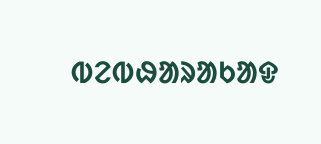ᱵᱮᱵᱷᱟᱨᱟᱠᱟᱫ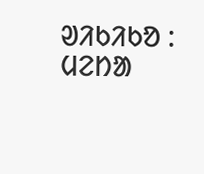ᱣᱤᱠᱤᱠᱚ :
ᱢᱮᱴᱟ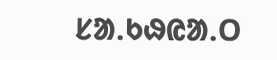ᱥᱟᱹᱠᱷᱭᱟᱹᱛ